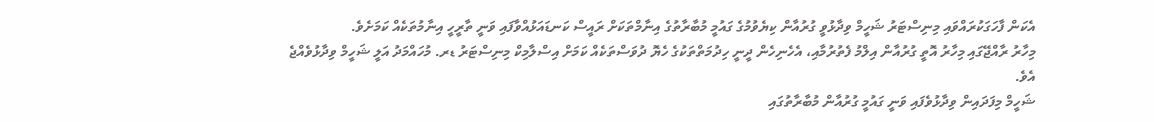އެކަން ފާހަގަކުރައްވައި މިނިސްޓަރު ޝަހީމް ވިދާޅުވީ ގުރުއާން ކިޔެވުމުގެ ގައުމީ މުބާރާތުގެ އިނާމްތަކަށް ރައީސް ކަނޑައަޅުއްވާފައި ވަނީ ތާރީހީ އިނާމުތަކެއް ކަމަށެވެ.
މިހާރު ރާއްޖޭގައި މިހާރު އޮތީ ގުރުއާން އިލްމު ފެތުރުމާއި، އެހެނިހެން ދީނީ ހިދުމަތްތަކުގެ ހެޔޮ ދުވަސްތަކެއް ކަމަށް އިސްލާމިކް މިނިސްޓަރު ޑރ. މުހައްމަދު އަލީ ޝަހީމް ވިދާޅުވެއްޖެ އެވެ.
ޝަހީމް މިފަދައިން ވިދާޅުވެފައި ވަނީ ގައުމީ ގުރުއާން މުބާރާތުގައި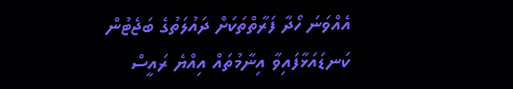އެއްވަނަ ހޯދާ ފަރާތްތަކަށް ދައުލަތުގެ ބަޖެޓުން ކަނޑައަޅާފައިވާ އިނާމުތައް އިއްޔެ ރައީސް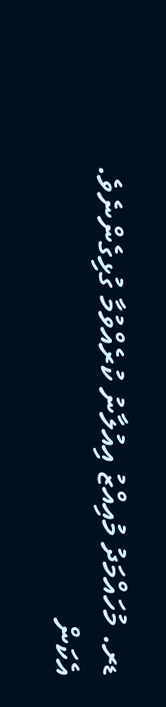ޑރ. މުހައްމަދު މުއިއްޒު އިއުލާނު ކުރެއްވުމާ ގުޅިގެންނެވެ.
އެކަން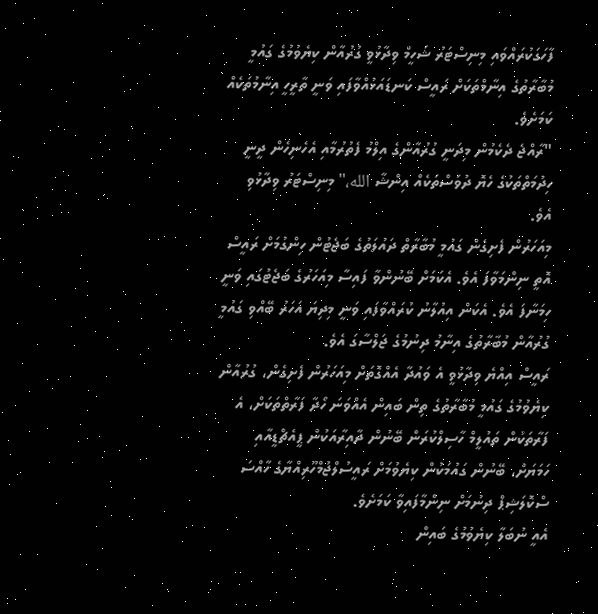ފާހަގަކުރައްވައި މިނިސްޓަރު ޝަހީމް ވިދާޅުވީ ގުރުއާން ކިޔެވުމުގެ ގައުމީ މުބާރާތުގެ އިނާމްތަކަށް ރައީސް ކަނޑައަޅުއްވާފައި ވަނީ ތާރީހީ އިނާމުތަކެއް ކަމަށެވެ.
"ރާއްޖެ ދެކެމުން މިދަނީ ގުރުއާންގެ އިލްމު ފެތުރުމާއި އެހެނިހެން ދީނީ ހިދުމަތްތަކުގެ ހެޔޮ ދުވަސްތަކެއް އިންޝާ الله،" މިނިސްޓަރު ވިދާޅުވި އެވެ.
މިއަހަރުން ފެށިގެން ގައުމީ މުބާރާތް ދައުލަތުގެ ބަޖެޓުން ހިންގުމަށް ރައީސް އޮތީ ނިންމަވާފަ އެވެ. އެކަމަށް ބޭނުންވާ ފައިސާ މިއަހަރުގެ ބަޖެޓުގައި ވަނީ ހިމަނާފަ އެވެ. އެކަން އިއުލާނު ކުރައްވާފައި ވަނީ މިދިޔަ އަހަރު ބޭއްވި ގައުމީ ގުރުއާން މުބާރާތުގެ އިނާމު ދިނުމުގެ ޖަލްސާގަ އެވެ.
ރައީސް އިއްޔެ ވިދާޅުވީ އެ ވައުދާ އެއްގޮތަށް މިއަހަރުން ފެށިގެން، ގުރުއާން ކިޔެވުމުގެ ގައުމީ މުބާރާތުގެ ތިން ބައިން އެއްވަނަ ހޯދާ ފަރާތްތަކަށް، އެ ފަރާތަކުން ތައުލީމް ހާސިލްކުރަން ބޭނުން ދާއިރާއަކުން ޕީއެޗްޑީއާއި ހަމަޔަށް، ބޭނުން ގައުމަކުން ކިޔެވުމަށް ރައީސުލްޖުމްހޫރިއްޔާގެ ހާއްސަ ސްކޮލަޝިޕް ދިނުމަށް ނިންމާފައިވާ ކަމަށެވެ.
އެއީ ނުބަލާ ކިޔެވުމުގެ ބައިން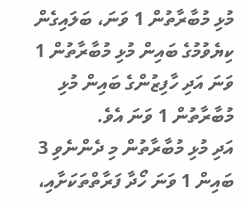މުޅި މުބާރާތުން 1 ވަނަ، ބަލައިގެން ކިޔެވުމުގެ ބައިން މުޅި މުބާރާތުން 1 ވަނަ އަދި ހާފިޒުންގެ ބައިން މުޅި މުބާރާތުން 1 ވަނަ އެވެ.
އަދި މުޅި މުބާރާތުން މި ދެންނެވި 3 ބައިން 1 ވަނަ ހޯދާ ފަރާތްތަކަށާއި،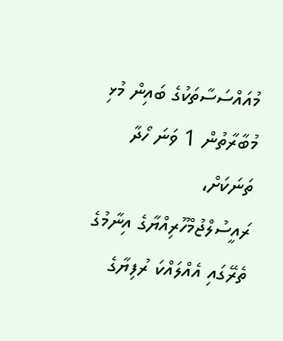މުއައްސަސާތަކުގެ ބައިން މުޅި މުބާރާތުން 1 ވަނަ ހޯދާ ތަނަކަށް، ރައީސުލްޖުމްހޫރިއްޔާގެ އިނާމުގެ ތެރޭގައި އެއްލައްކަ ރުފިޔާގެ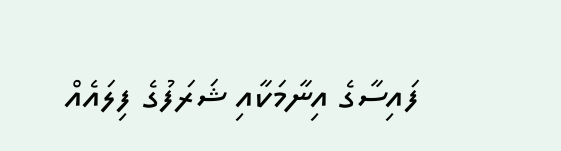ފައިސާގެ އިނާމަކާއި ޝަރަފުގެ ފިލައެއް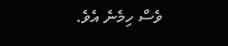ވެސް ހިމެނެ އެވެ.